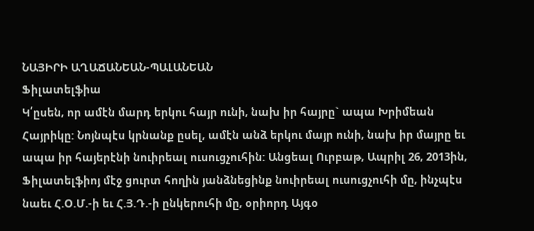ՆԱՅԻՐԻ ԱՂԱՃԱՆԵԱՆ-ՊԱԼԱՆԵԱՆ
Ֆիլատելֆիա
Կ՛ըսեն, որ ամէն մարդ երկու հայր ունի, նախ իր հայրը` ապա Խրիմեան Հայրիկը: Նոյնպէս կրնանք ըսել, ամէն անձ երկու մայր ունի, նախ իր մայրը եւ ապա իր հայերէնի նուիրեալ ուսուցչուհին: Անցեալ Ուրբաթ, Ապրիլ 26, 2013ին, Ֆիլատելֆիոյ մէջ ցուրտ հողին յանձնեցինք նուիրեալ ուսուցչուհի մը, ինչպէս նաեւ Հ.Օ.Մ.-ի եւ Հ.Յ.Դ.-ի ընկերուհի մը, օրիորդ Այգօ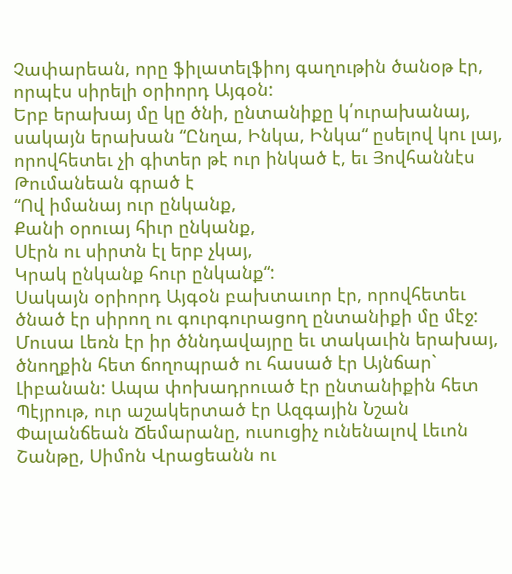Չափարեան, որը ֆիլատելֆիոյ գաղութին ծանօթ էր, որպէս սիրելի օրիորդ Այգօն:
Երբ երախայ մը կը ծնի, ընտանիքը կ՛ուրախանայ, սակայն երախան “Ընղա, Ինկա, Ինկա“ ըսելով կու լայ, որովհետեւ չի գիտեր թէ ուր ինկած է, եւ Յովհաննէս Թումանեան գրած է
“Ով իմանայ ուր ընկանք,
Քանի օրուայ հիւր ընկանք,
Սէրն ու սիրտն էլ երբ չկայ,
Կրակ ընկանք հուր ընկանք“:
Սակայն օրիորդ Այգօն բախտաւոր էր, որովհետեւ ծնած էր սիրող ու գուրգուրացող ընտանիքի մը մէջ: Մուսա Լեռն էր իր ծննդավայրը եւ տակաւին երախայ, ծնողքին հետ ճողոպրած ու հասած էր Այնճար` Լիբանան: Ապա փոխադրուած էր ընտանիքին հետ Պէյրութ, ուր աշակերտած էր Ազգային Նշան Փալանճեան Ճեմարանը, ուսուցիչ ունենալով Լեւոն Շանթը, Սիմոն Վրացեանն ու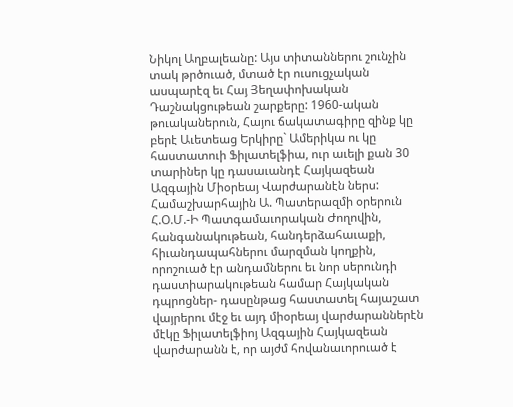Նիկոլ Աղբալեանը: Այս տիտաններու շունչին տակ թրծուած, մտած էր ուսուցչական ասպարէզ եւ Հայ Յեղափոխական Դաշնակցութեան շարքերը: 1960-ական թուականերուն, Հայու ճակատագիրը զինք կը բերէ Աւետեաց Երկիրը` Ամերիկա ու կը հաստատուի Ֆիլատելֆիա, ուր աւելի քան 30 տարիներ կը դասաւանդէ Հայկազեան Ազգային Միօրեայ Վարժարանէն ներս: Համաշխարհային Ա. Պատերազմի օրերուն Հ.Օ.Մ.-Ի Պատգամաւորական Ժողովին, հանգանակութեան, հանդերձահաւաքի, հիւանդապահներու մարզման կողքին, որոշուած էր անդամներու եւ նոր սերունդի դաստիարակութեան համար Հայկական դպրոցներ- դասընթաց հաստատել հայաշատ վայրերու մէջ եւ այդ միօրեայ վարժարաններէն մէկը Ֆիլատելֆիոյ Ազգային Հայկազեան վարժարանն է, որ այժմ հովանաւորուած է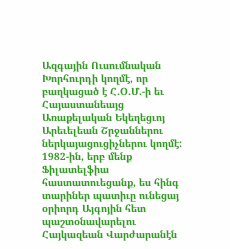Ազգային Ուսումնական Խորհուրդի կողմէ, որ բաղկացած է Հ.Օ.Մ.-ի եւ Հայաստանեայց Առաքելական Եկեղեցւոյ Արեւելեան Շրջաններու ներկայացուցիչներու կողմէ:
1982-ին, երբ մենք Ֆիլատելֆիա հաստատուեցանք, ես հինգ տարիներ պատիւը ունեցայ օրիորդ Այգոյին հետ պաշտօնավարելու Հայկազեան Վարժարանէն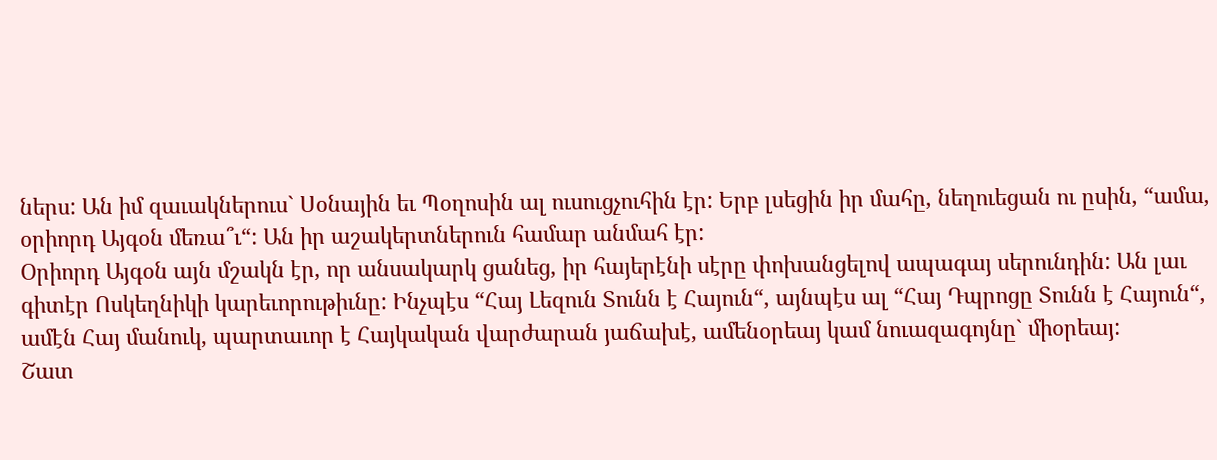ներս: Ան իմ զաւակներուս` Սօնային եւ Պօղոսին ալ ուսուցչուհին էր: Երբ լսեցին իր մահը, նեղուեցան ու ըսին, “ամա, օրիորդ Այգօն մեռա՞ւ“: Ան իր աշակերտներուն համար անմահ էր:
Օրիորդ Այգօն այն մշակն էր, որ անսակարկ ցանեց, իր հայերէնի սէրը փոխանցելով ապագայ սերունդին: Ան լաւ գիտէր Ոսկեղնիկի կարեւորութիւնը: Ինչպէս “Հայ Լեզուն Տունն է Հայուն“, այնպէս ալ “Հայ Դպրոցը Տունն է Հայուն“, ամէն Հայ մանուկ, պարտաւոր է Հայկական վարժարան յաճախէ, ամենօրեայ կամ նուազագոյնը` միօրեայ:
Շատ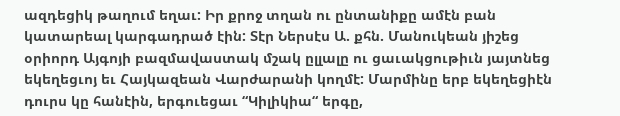ազդեցիկ թաղում եղաւ: Իր քրոջ տղան ու ընտանիքը ամէն բան կատարեալ կարգադրած էին: Տէր Ներսէս Ա. քհն. Մանուկեան յիշեց օրիորդ Այգոյի բազմավաստակ մշակ ըլլալը ու ցաւակցութիւն յայտնեց եկեղեցւոյ եւ Հայկազեան Վարժարանի կողմէ: Մարմինը երբ եկեղեցիէն դուրս կը հանէին, երգուեցաւ “Կիլիկիա“ երգը,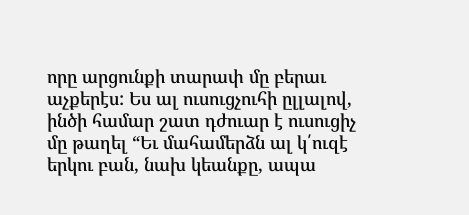որը արցունքի տարափ մը բերաւ աչքերէս: Ես ալ ուսուցչուհի ըլլալով, ինծի համար շատ դժուար է ուսուցիչ մը թաղել “Եւ մահամերձն ալ կ՛ուզէ երկու բան, նախ կեանքը, ապա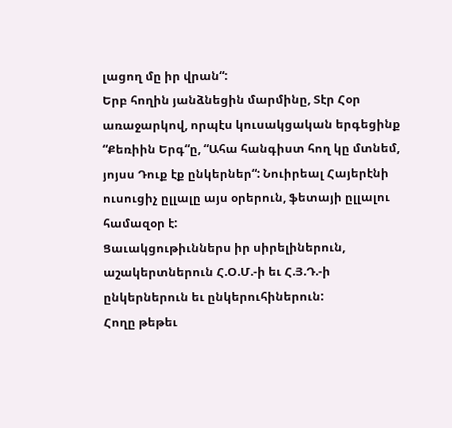լացող մը իր վրան“:
Երբ հողին յանձնեցին մարմինը, Տէր Հօր առաջարկով, որպէս կուսակցական երգեցինք “Քեռիին Երգ“ը, “Ահա հանգիստ հող կը մտնեմ, յոյսս Դուք էք ընկերներ“: Նուիրեալ Հայերէնի ուսուցիչ ըլլալը այս օրերուն, ֆետայի ըլլալու համազօր է:
Ցաւակցութիւններս իր սիրելիներուն, աշակերտներուն Հ.Օ.Մ.-ի եւ Հ.Յ.Դ.-ի ընկերներուն եւ ընկերուհիներուն:
Հողը թեթեւ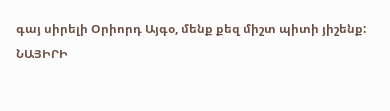գայ սիրելի Օրիորդ Այգօ, մենք քեզ միշտ պիտի յիշենք:
ՆԱՅԻՐԻ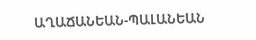ԱՂԱՃԱՆԵԱՆ-ՊԱԼԱՆԵԱՆ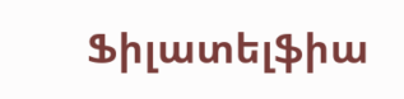Ֆիլատելֆիա